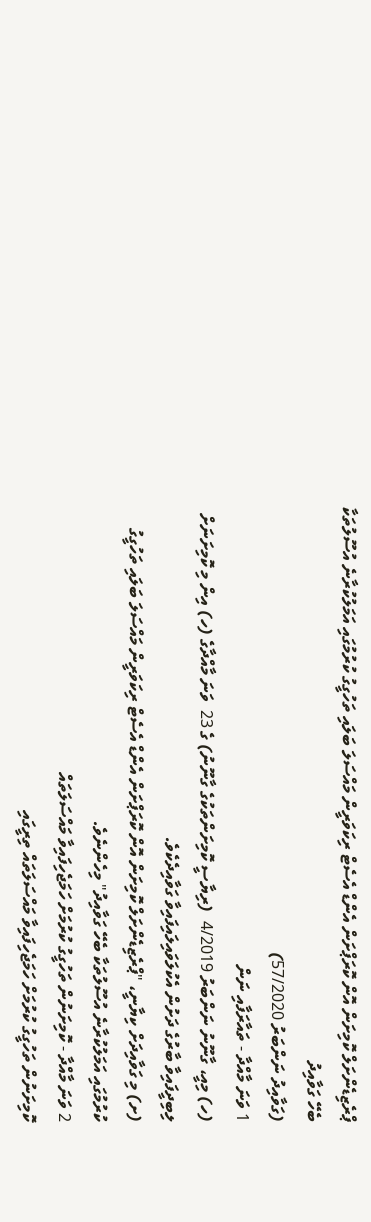ޕްރެޒިޑެންށަލް ކޮމިށަން އޮން ކޮރަޕްށަން އެންޑް އެސެޓް ރިކަވަރީން މައްސަލަ ބަލައި ތަހުގީގު ކުރުމުގައި އަމަލުކުރާނެ އުސޫލުތަކާ ބެހޭ ގަވާއިދު
(ގަވާއިދު ނަންބަރު 57/2020)
1 ވަނަ މާއްދާ - ތައާރަފާއި ނަން
(ހ) މިއީ، ގާނޫނު ނަންބަރު 4/2019  (ރިޔާސީ ކޮމިށަންތަކުގެ ގާނޫނު) ގެ 23  ވަނަ މާއްދާގެ (ހ) އިން މި ކޮމިށަނަށް ލިބިދީފައިވާ ބާރުގެ ދަށުން އެކުލަވައިލައިފައިވާ ގަވާއިދެކެވެ.
(ށ) މި ގަވާއިދަށް ކިޔާނީ، "ޕްރެޒިޑެންށަލް ކޮމިށަން އޮން ކޮރަޕްށަން އެންޑް އެސެޓް ރިކަވަރީން މައްސަލަ ބަލައި ތަހުގީގު ކުރުމުގައި އަމަލުކުރާނެ އުސޫލުތަކާ ބެހޭ ގަވާއިދު" މިހެންނެވެ.
2 ވަނަ މާއްދާ - ކޮމިށަނުން ތަހުގީގު ކުރުމަށް ހަމަޖެހިފައިވާ މައްސަލަތައް
ކޮމިށަނުން ތަހުގީގު ކުރުމަށް ހަމަޖެހިފައިވާ މައްސަލަތައް ތިރީގައި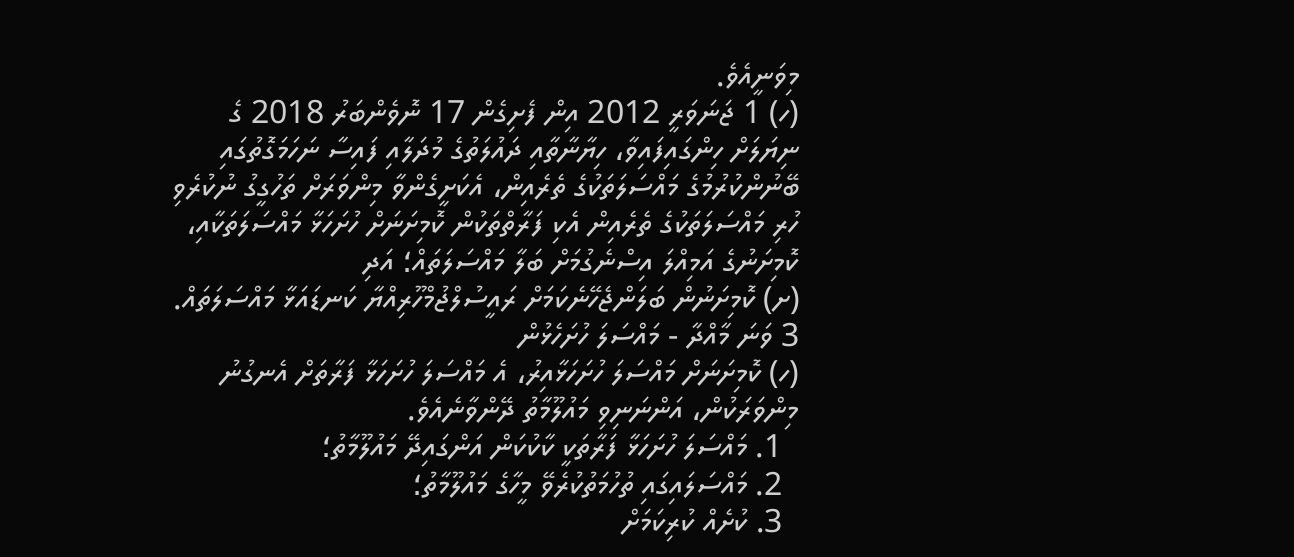މިވަނީއެވެ.
(ހ) 1 ޖަނަވަރީ 2012 އިން ފެށިގެން 17 ނޮވެންބަރު 2018 ގެ ނިޔަލަށް ހިންގައިފައިވާ، ހިޔާނާތާއި ދައުލަތުގެ މުދަލާއި ފައިސާ ނަހަމަގޮތުގައި ބޭނުންކުރުމުގެ މައްސަލަތަކުގެ ތެރެއިން، އެކަށީގެންވާ މިންވަރަށް ތަހުގީގު ނުކުރެވި ހުރި މައްސަލަތަކުގެ ތެރެއިން އެކި ފަރާތްތަކުން ކޮމިށަނަށް ހުށަހަޅާ މައްސަލަތަކާއި، ކޮމިށަނުގެ އަމިއްލަ އިސްނެގުމަށް ބަލާ މައްސަލަތައް؛ އަދި
(ށ) ކޮމިށަނުން ބަލަންޖެހޭނެކަމަށް ރައީސުލްޖުމްހޫރިއްޔާ ކަނޑައަޅާ މައްސަލަތައް.
3 ވަނަ މާއްދާ - މައްސަލަ ހުށަހެޅުން
(ހ) ކޮމިށަނަށް މައްސަލަ ހުށަހަޅާއިރު، އެ މައްސަލަ ހުށަހަޅާ ފަރާތަށް އެނގުނު މިންވަރަކުން، އަންނަނިވި މައުލޫމާތު ދޭންވާނެއެވެ.
  1. މައްސަލަ ހުށަހަޅާ ފަރާތަކީ ކާކުކަން އަންގައިދޭ މައުލޫމާތު؛
  2. މައްސަލައިގައި ތުހުމަތުކުރެވޭ މީހާގެ މައުލޫމާތު؛
  3. ކުށެއް ކުރިކަމަށް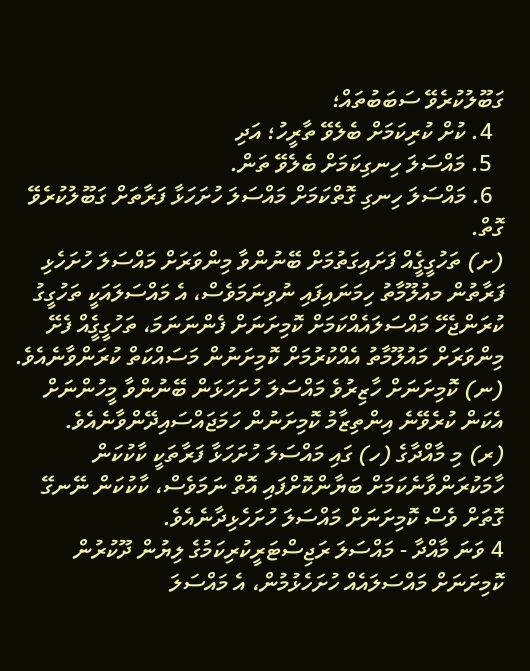ގަބޫލުކުރެވޭ ސަބަބުތައް؛
  4. ކުށް ކުރިކަމަށް ބެލެވޭ ތާރީހު؛ އަދި
  5. މައްސަލަ ހިނގިކަމަށް ބެލެވޭ ތަން.
  6. މައްސަލަ ހިނގި ގޮތްކަމަށް މައްސަލަ ހުށަހަޅާ ފަރާތަށް ގަބޫލުކުރެވޭ ގޮތް.
(ށ) ތަހުގީގީެއް ފަށައިގަތުމަށް ބޭނުންވާ މިންވަރަށް މައްސަލަ ހުށަހެޅި ފަރާތުން މއުލޫމާތު ހިމަނައިފައި ނުވިނަމަވެސް، އެ މައްސަލައަކީ ތަހުގީގު ކުރަންޖެހޭ މައްސަލައެއްކަމަށް ކޮމިށަނަށް ފެންނަނަމަ، ތަހުގީގީެއް ފެށޭ މިންވަރަށް މައުލޫމާތު އެއްކުރުމަށް ކޮމިށަނުން މަސައްކަތް ކުރަންވާނެއެވެ.
(ނ) ކޮމިށަނަށް ހާޒިރުވެ މައްސަލަ ހުށަހަޅަން ބޭނުންވާ މީހުންނަށް އެކަން ކުރެވޭނެ އިންތިޒާމު ކޮމިށަނުން ހަމަޖައްސައިދޭންވާނެއެވެ.
(ރ) މި މާއްދާގެ (ހ) ގައި މައްސަލަ ހުށަހަޅާ ފަރާތަކީ ކާކުކަން ހާމަކުރަންވާނެކަމަށް ބަޔާންކޮށްފައި އޮތް ނަމަވެސް، ކާކުކަން ނޭނގޭ ގޮތަށް ވެސް ކޮމިށަނަށް މައްސަލަ ހުށަހެޅިދާނެއެވެ.
4 ވަނަ މާއްދާ - މައްސަލަ ރަޖިސްޓަރީކުރިކަމުގެ ލިޔުން ދޫކުރުން
ކޮމިށަނަށް މައްސަލައެއް ހުށަހެޅުމުން، އެ މައްސަލަ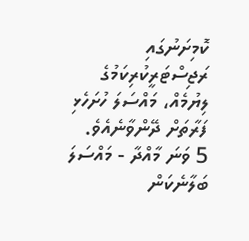ކޮމިށަނުގައި ރަޖިސްޓަރީކުރިކަމުގެ ލިޔުމެއް، މައްސަލަ ހުށަހެޅި ފަރާތަށް ދޭންވާނެއެވެ.
5 ވަނަ މާއްދާ - މައްސަލަ ބަލާނެކަން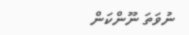ނުވަތަ ނޫންކަން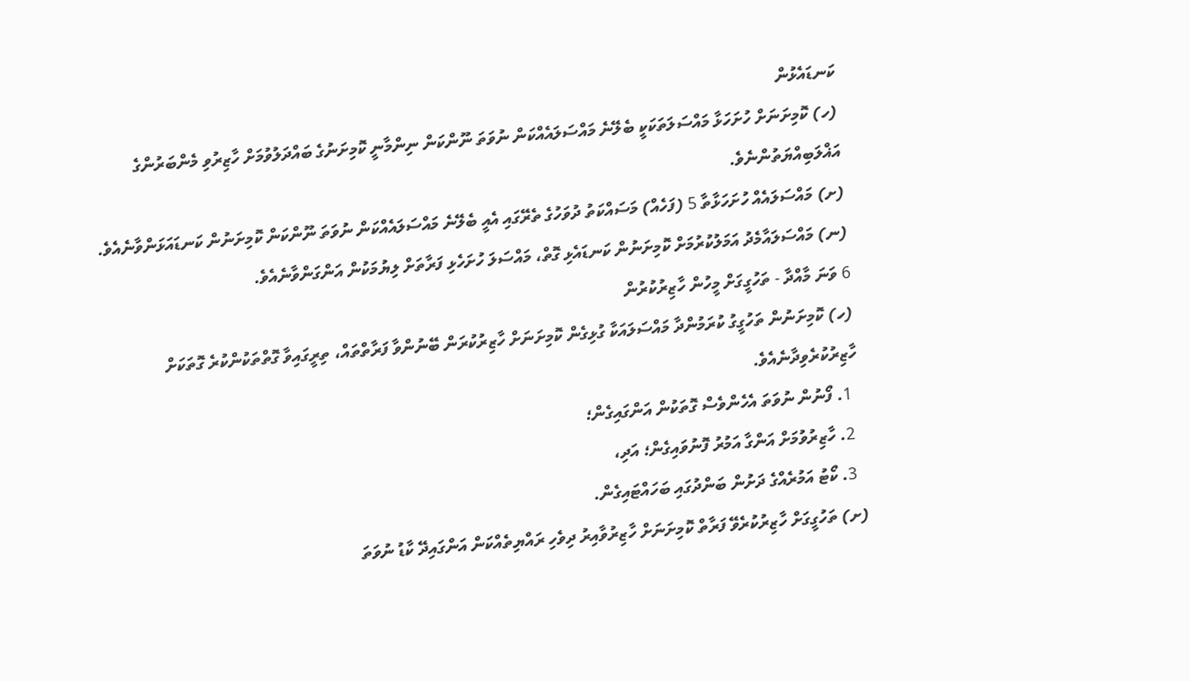ކަނޑައެޅުން
(ހ) ކޮމިށަނަށް ހުށަހަޅާ މައްސަލަތަކަކީ ބެލޭނެ މައްސަލައެއްކަން ނުވަތަ ނޫންކަން ނިންމާނީ ކޮމިށަނުގެ ބައްދަލުވުމަށް ހާޒިރުވި މެންބަރުންގެ އަޣްލަބިއްޔަތުންނެވެ.
(ށ) މައްސަލައެއް ހުށަހަޅާތާ 5 (ފަހެއް) މަސައްކަތު ދުވަހުގެ ތެރޭގައި އެއީ ބެލޭނެ މައްސަލައެއްކަން ނުވަތަ ނޫންކަން ކޮމިށަނުން ކަނޑައަޅަންވާނެއެވެ.
(ނ) މައްސަލައާމެދު އަމަލުކުރުމަށް ކޮމިށަނުން ކަނޑައެޅި ގޮތް، މައްސަލަ ހުށަހެޅި ފަރާތަށް ލިޔުމަކުން އަންގަންވާނެއެވެ.
6 ވަނަ މާއްދާ - ތަހުގީގަށް މީހުން ހާޒިރުކުރުން
(ހ) ކޮމިށަނުން ތަހުގީގު ކުރަމުންދާ މައްސަލައަކާ ގުޅިގެން ކޮމިށަނަށް ހާޒިރުކުރަން ބޭނުންވާ ފަރާތްތައް، ތިރީގައިވާ ގޮތްތަކުންކުރެ ގޮތަކަށް ހާޒިރުކުރެވިދާނެއެވެ.
  1. ފޯނުން ނުވަތަ އެހެންވެސް ގޮތަކުން އަންގައިގެން؛
  2. ހާޒިރުވުމަށް އަންގާ އަމުރު ފޮނުވައިގެން؛ އަދި،
  3. ކޯޓު އަމުރެއްގެ ދަށުން ބަންދުގައި ބަހައްޓައިގެން.
(ށ) ތަހުގީގަށް ހާޒިރުކުރެވޭ ފަރާތް ކޮމިށަނަށް ހާޒިރުވާއިރު ދިވެހި ރައްޔިތެއްކަން އަންގައިދޭ ކާޑު ނުވަތަ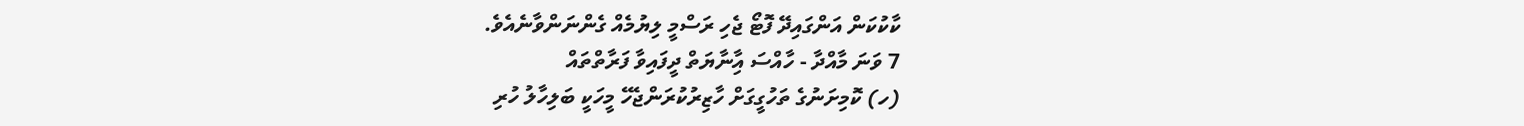ކާކުކަން އަންގައިދޭ ފޮޓޯ ޖެހި ރަސްމީ ލިޔުމެއް ގެންނަންވާނެއެވެ.
7 ވަނަ މާއްދާ - ހާއްސަ އާިނާޔަތް ދީފައިވާ ފަރާތްތައް
(ހ) ކޮމިށަނުގެ ތަހުގީގަށް ހާޒިރުކުރަންޖެހޭ މީހަކީ ބަލިހާލު ހުރި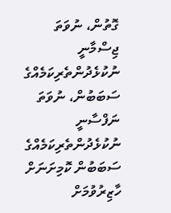ގޮތުން، ނުވަތަ ޖިސްމާނީ ނުކުޅެދުންތެރިކަމެއްގެ ސަބަބުން، ނުވަތަ ނަފްސާނީ ނުކުޅެދުންތެރިކަމެއްގެ ސަބަބުން ކޮމިށަނަށް ހާޒިރުވުމަށް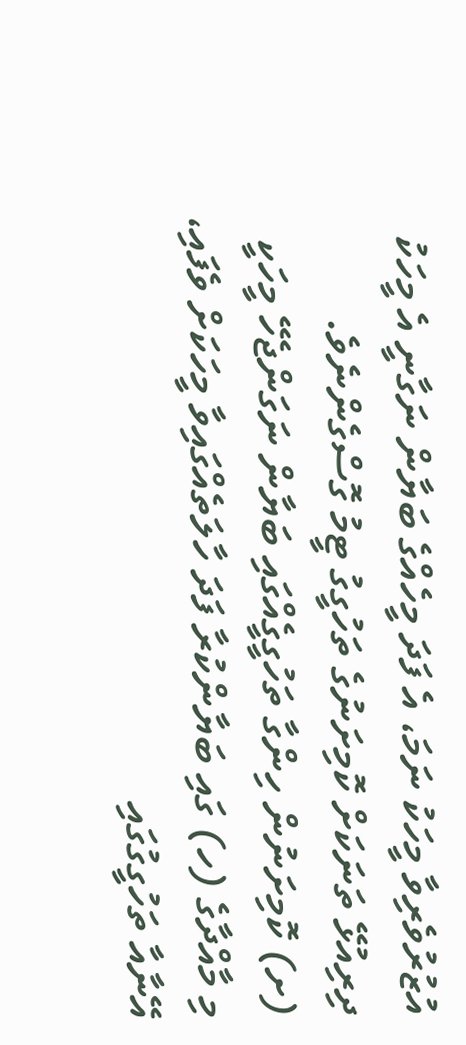އުޒުރުވެރިވާ މީހަކު ނަމަ، އެ ފަދަ މީހެއްގެ ބަޔާން ނަގާނީ އެ މީހަކު ދިރިއުޅޭ ތަނަކަށް ކޮމިށަނުގެ ތަހުގީގު ޓީމު ގޮސްގެންނެވެ.
(ށ) ކޮމިށަނުން ހިންގާ ތަހުގީގީެއްގައި ބަޔާން ނަގަންޖެހޭ މީހަކީ މި މާއްދާގެ (ހ) ގައި ބަޔާންކުރާ ފަދަ ހާލަތެއްގައިވާ މީހަކަށް ވެފައި، އޭނާއާ ތަހުގީގުގައި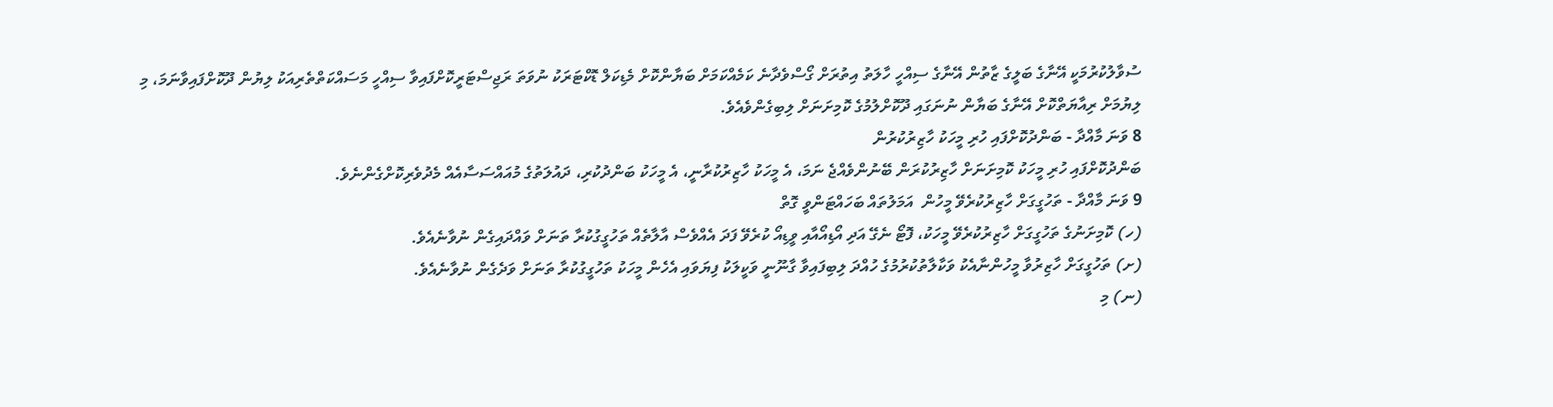ސުވާލުކުރުމަކީ އޭނާގެ ބަލީގެ ޒާތުން އޭނާގެ ސިއްހީ ހާލަތު އިތުރަށް ގޯސްވެދާނެ ކަމެއްކަމަށް ބަޔާންކޮށް މެޑިކަލް ޑޮކްޓަރަކު ނުވަތަ ރަޖިސްޓަރީކޮށްފައިވާ ސިއްހީ މަސައްކަތްތެރިއަކު ލިޔުން ދޫކޮށްފައިވާނަމަ، މި ލިޔުމަށް ރިއާޔަތްކޮށް އޭނާގެ ބަޔާން ނުނަގައި ދޫކޮށްލުމުގެ ކޮމިށަނަށް ލިބިގެންވެއެވެ.
8 ވަނަ މާއްދާ - ބަންދުކޮށްފައި ހުރި މީހަކު ހާޒިރުކުރުން
ބަންދުކޮށްފައި ހުރި މީހަކު ކޮމިށަނަށް ހާޒިރުކުރަން ބޭނުންވެއްޖެ ނަމަ، އެ މީހަކު ހާޒިރުކުރާނީ، އެ މީހަކު ބަންދުކުރި، ދައުލަތުގެ މުއައްސަސާއެއް މެދުވެރިކޮށްގެންނެވެ.
9 ވަނަ މާއްދާ - ތަހުގީގަށް ހާޒިރުކުރެވޭ މީހުން  އަމަލުތައް ބަހައްޓަންވީ ގޮތް
(ހ) ކޮމިށަނުގެ ތަހުގީގަށް ހާޒިރުކުރެވޭ މީހަކު، ފޮޓޯ ނެގޭ އަދި އޯޑިއޯއާއި ވީޑިއޯ ކުރެވޭ ފަދަ އެއްވެސް އާލާތެއް ތަހުގީގުކުރާ ތަނަށް ވައްދައިގެން ނުވާނެއެވެ.
(ށ) ތަހުގީގަށް ހާޒިރުވާ މީހުންނާއެކު ވަކާލާތުކުރުމުގެ ހުއްދަ ލިބިފައިވާ ގާނޫނީ ވަކީލަކު ފިޔަވައި އެހެން މީހަކު ތަހުގީގުކުރާ ތަނަށް ވަދެގެން ނުވާނެއެވެ.
(ނ) މި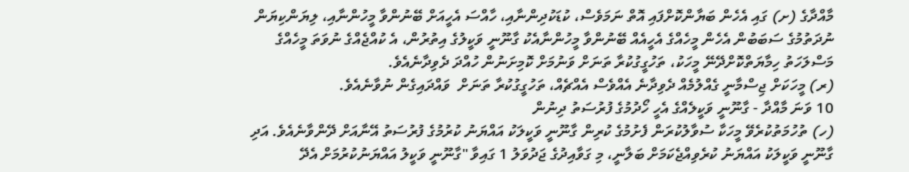މާއްދާގެ (ށ) ގައި އެހެން ބަޔާންކޮށްފައި އޮތް ނަމަވެސް، ކުޑަކުދިންނާއި، ހާއްސަ އެހީއަށް ބޭނުންވާ މީހުންނާއި، ލިޔަންކިޔަން ނުދަތުމުގެ ސަބަބުން އެހެން މީހެއްގެ އެހީއެއް ބޭނުންވާ މީހުންނާއެކު ގާނޫނީ ވަކީލުގެ އިތުރުން، އެ ކުއްޖެއްގެ ނުވަތަ މީހެއްގެ މަސްލަހަތު ހިމާޔަތްކޮށްދޭނޭ މީހަކު، ތަހުގީގުކުރާ ތަނަށް ވަނުމަށް ކޮމިށަނުން ހުއްދަ ދެވިދާނެއެވެ.
(ރ) މީހަކަށް ޖިސްމާނީ ގެއްލުމެއް ދެވިދާނެ އެއްވެސް އެއްޗެއް، ތަހުގީގުކުރާ ތަނަށް  ވައްދައިގެން ނުވާނެއެވެ.
10 ވަނަ މާއްދާ - ގާނޫނީ ވަކީލެއްގެ އެހީ ހޯދުމުގެ ފުރުސަތު ދިނުން
(ހ) ތުހުމަތުކުރެވޭ މީހަކާ ސުވާލުކުރަން ފެށުމުގެ ކުރިން ގާނޫނީ ވަކީލަކު އައްޔަނު ކުރުމުގެ ފުރުސަތު އޭނާއަށް ދޭންވާނެއެވެ. އަދި ގާނޫނީ ވަކީލަކު އައްޔަނު ކުރެވިއްޖެކަމަށް ބަލާނީ، މި ގަވާއިދުގެ ޖަދުވަލު 1 ގައިވާ "ގާނޫނީ ވަކީލު އައްޔަނުކުރުމަށް އެދޭ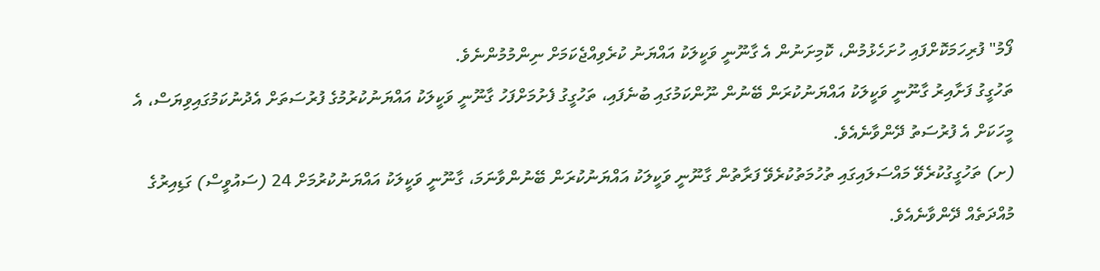ފޯމު" ފުރިހަމަކޮށްފައި ހުށަހެޅުމުން، ކޮމިށަނުން އެ ގާނޫނީ ވަކީލަކު އައްޔަނު ކުރެވިއްޖެކަމަށް ނިންމުމުންނެވެ.
ތަހުގީގު ފަށާއިރު ގާނޫނީ ވަކީލަކު އައްޔަނުކުރަން ބޭނުން ނޫންކަމުގައި ބުނެފައި، ތަހުގީގު ފެށުމަށްފަހު ގާނޫނީ ވަކީލަކު އައްޔަނުކުރުމުގެ ފުރުސަތަށް އެދުނުކަމުގައިވިޔަސް، އެ މީހަކަށް އެ ފުރުސަތު ދޭންވާނެއެވެ.
(ށ) ތަހުގީގުކުރެވޭ މައްސަލައިގައި ތުހުމަތުކުރެވޭ ފަރާތުން ގާނޫނީ ވަކީލަކު އައްޔަނުކުރަން ބޭނުންވާނަމަ، ގާނޫނީ ވަކީލަކު އައްޔަނުކުރުމަށް 24 (ސައުވީސް) ގަޑިއިރުގެ މުއްދަތެއް ދޭންވާނެއެވެ.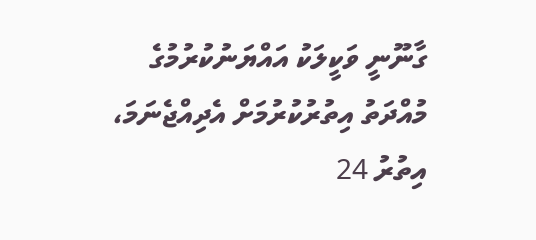ގާނޫނީ ވަކީލަކު އައްޔަނުކުރުމުގެ މުއްދަތު އިތުރުކުރުމަށް އެދިއްޖެނަމަ، އިތުރު 24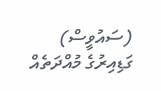(ސައުވީސް) ގަޑިއިރުގެ މުއްދަތެއް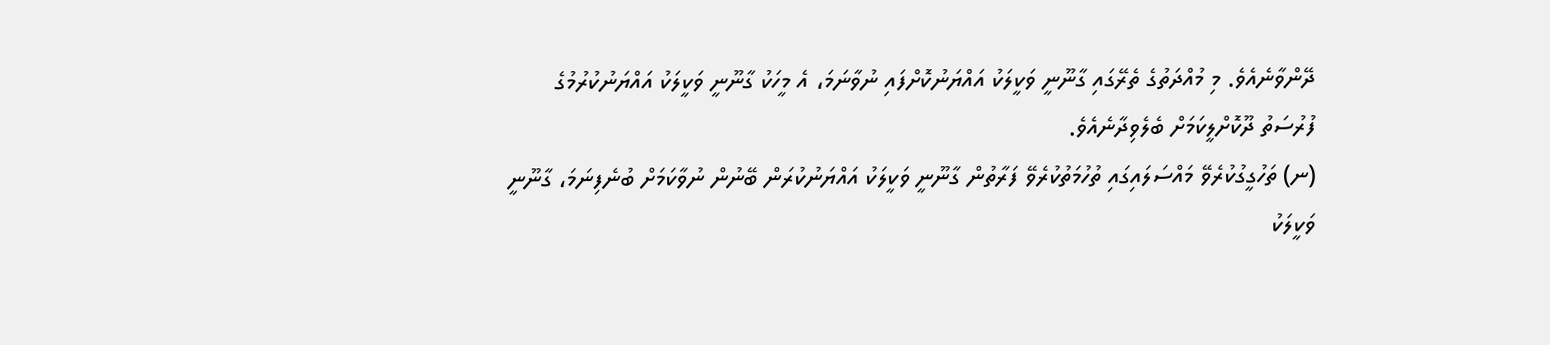ދޭންވާނެއެވެ. މި މުއްދަތުގެ ތެރޭގައި ގާނޫނީ ވަކީލަކު އައްޔަނުކޮށްފައި ނުވާނަމަ، އެ މީހަކު ގާނޫނީ ވަކީލަކު އައްޔަނުކުރުމުގެ ފުރުސަތު ދޫކޮށްލީކަމަށް ބެލެވިދާނެއެވެ.
(ނ) ތަހުގީގުކުރެވޭ މައްސަލައިގައި ތުހުމަތުކުރެވޭ ފަރާތުން ގާނޫނީ ވަކީލަކު އައްޔަނުކުރަން ބޭނުން ނުވާކަމަށް ބުނެފިނަމަ، ގާނޫނީ ވަކީލަކު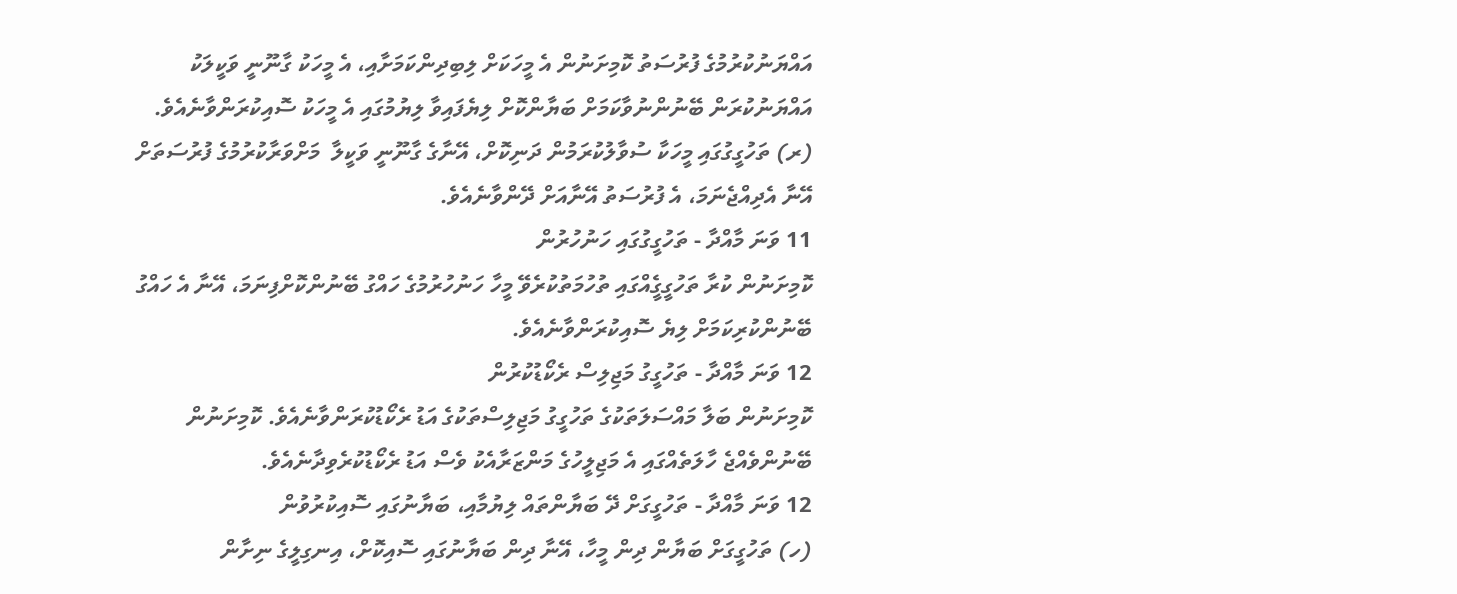އައްޔަނުކުރުމުގެ ފުރުސަތު ކޮމިށަނުން އެ މީހަކަށް ލިބިދިންކަމަށާއި، އެ މީހަކު ގާނޫނީ ވަކީލަކު އައްޔަނުކުރަން ބޭނުންނުވާކަމަށް ބަޔާންކޮށް ލިޔެފައިވާ ލިޔުމުގައި އެ މީހަކު ސޮއިކުރަންވާނެއެވެ.
(ރ) ތަހުގީގުގައި މީހަކާ ސުވާލުކުރަމުން ދަނިކޮށް، އޭނާގެ ގާނޫނީ ވަކީލާ  މަށްވަރާކުރުމުގެ ފުރުސަތަށް އޭނާ އެދިއްޖެނަމަ، އެ ފުރުސަތު އޭނާއަށް ދޭންވާނެއެވެ.
11 ވަނަ މާއްދާ - ތަހުގީގުގައި ހަނުހުރުން
ކޮމިށަނުން ކުރާ ތަހުގީގީެއްގައި ތުހުމަތުކުރެވޭ މީހާ ހަނުހުރުމުގެ ހައްގު ބޭނުންކޮށްފިނަމަ، އޭނާ އެ ހައްގު ބޭނުންކުރިކަމަށް ލިޔެ ސޮއިކުރަންވާނެއެވެ.
12 ވަނަ މާއްދާ - ތަހުގީގު މަޖިލިސް ރެކޯޑުކުރުން
ކޮމިށަނުން ބަލާ މައްސަލަތަކުގެ ތަހުގީގު މަޖިލިސްތަކުގެ އަޑު ރެކޯޑުކުރަންވާނެއެވެ. ކޮމިށަނުން ބޭނުންވެއްޖެ ހާލަތެއްގައި އެ މަޖިލީހުގެ މަންޒަރާއެކު ވެސް އަޑު ރެކޯޑުކުރެވިދާނެއެވެ.
12 ވަނަ މާއްދާ - ތަހުގީގަށް ދޭ ބަޔާންތައް ލިޔުމާއި، ބަޔާނުގައި ސޮއިކުރުވުން
(ހ) ތަހުގީގަށް ބަޔާން ދިން މީހާ، އޭނާ ދިން ބަޔާނުގައި ސޮއިކޮށް، އިނގިލީގެ ނިށާން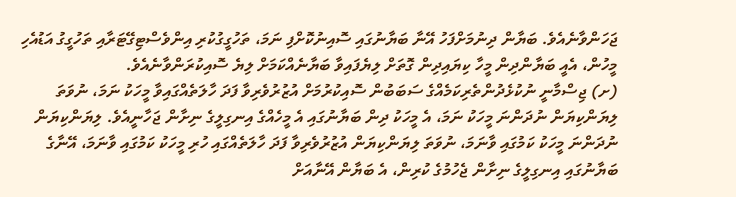ޖަހަންވާނެއެވެ. ބަޔާން ދިނުމަށްފަހު އޭނާ ބަޔާނުގައި ސޮއިނުކޮށްފި ނަމަ، ތަހުގީގުކުރި އިންވެސްޓިގޭޓަރާއި ތަހުގީގު އަޑުއެހި މީހުން، އެއީ ބަޔާންދިން މީހާ ކިޔައިދިން ގޮތަށް ލިޔެފައިވާ ބަޔާނެއްކަމަށް ލިޔެ ސޮއިކުރަންވާނެއެވެ.
(ށ) ޖިސްމާނީ ނުކުޅެދުންތެރިކަމެއްގެ ސަބަބުން ސޮއިކުރުމަށް އުޒުރުވެރިވާ ފަދަ ހާލަތެއްގައިވާ މީހަކު ނަމަ، ނުވަތަ ލިޔަންކިޔަން ނުދަންނަ މީހަކު ނަމަ، އެ މީހަކު ދިން ބަޔާނުގައި އެ މީހެއްގެ އިނގިލީގެ ނިށާން ޖަހާނީއެވެ. ލިޔަންކިޔަން ނުދަންނަ މީހަކު ކަމުގައި ވާނަމަ، ނުވަތަ ލިޔަންކިޔަން އުޒުރުވެރިވާ ފަދަ ހާލަތެއްގައި ހުރި މީހަކު ކަމުގައި ވާނަމަ، އޭނާގެ ބަޔާނުގައި އިނގިލީގެ ނިށާން ޖެހުމުގެ ކުރިން، އެ ބަޔާން އޭނާއަށް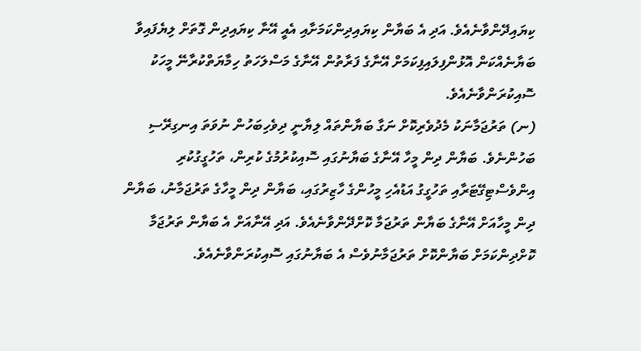ކިޔައިދޭންވާނެއެވެ. އަދި އެ ބަޔާން ކިޔައިދިންކަމަށާއި އެއީ އޭނާ ކިޔައިދިން ގޮތަށް ލިޔެފައިވާ ބަޔާނެއްކަން އޮޅުންފިލައިފިކަމަށް އޭނާގެ ފަރާތުން އޭނާގެ މަސްލަހަތު ހިމާޔަތްކުރާނޭ މީހަކު ސޮއިކުރަންވާނެއެވެ.
(ނ) ތަރުޖަމާނަކު މެދުވެރިކޮށް ނަގާ ބަޔާންތައް ލިޔާނީ ދިވެހިބަހުން ނުވަތަ އިނގިރޭސި ބަހުންނެވެ. ބަޔާން ދިން މީހާ އޭނާގެ ބަޔާނުގައި ސޮއިކުރުމުގެ ކުރިން، ތަހުގީގުކުރި އިންވެސްޓިގޭޓަރާއި ތަހުގީގު އަޑުއެހި މީހުންގެ ހާޒިރުގައި، ބަޔާން ދިން މީހާގެ ތަރުޖަމާނު، ބަޔާން ދިން މީހާއަށް އޭނާގެ ބަޔާން ތަރުޖަމާ ކޮށްދޭންވާނެއެވެ. އަދި އޭނާއަށް އެ ބަޔާން ތަރުޖަމާ ކޮށްދިންކަމަށް ބަޔާންކޮށް ތަރުޖަމާނުވެސް އެ ބަޔާނުގައި ސޮއިކުރަންވާނެއެވެ.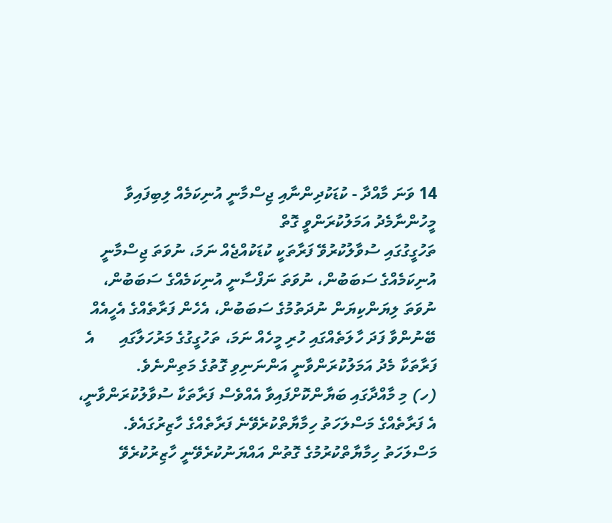14 ވަނަ މާއްދާ - ކުޑަކުދިންނާއި ޖިސްމާނީ އުނިކަމެއް ލިބިފައިވާ މީހުންނާމެދު އަމަލުކުރަންވީ ގޮތް
ތަހުގީގުގައި ސުވާލުކުރުވޭ ފަރާތަކީ ކުޑަކުއްޖެއް ނަމަ، ނުވަތަ ޖިސްމާނީ އުނިކަމެއްގެ ސަބަބުން، ނުވަތަ ނަފްސާނީ އުނިކަމެއްގެ ސަބަބުން، ނުވަތަ ލިޔަންކިޔަން ނުދަތުމުގެ ސަބަބުން، އެހެން ފަރާތެއްގެ އެހީއެއް ބޭނުންވާ ފަދަ ހާލަތެއްގައި ހުރި މީހެއް ނަމަ، ތަހުގީގުގެ މަރުހަލާގައި      އެ ފަރާތަކާ މެދު އަމަލުކުރަންވާނީ އަންނަނިވި ގޮތުގެ މަތިންނެވެ.
(ހ) މި މާއްދާގައި ބަޔާންކޮށްފައިވާ އެއްވެސް ފަރާތަކާ ސުވާލުކުރަންވާނީ، އެ ފަރާތެއްގެ މަސްލަހަތު ހިމާޔާތްކުރެވޭނެ ފަރާތެއްގެ ހާޒިރުގައެވެ. މަސްލަހަތު ހިމާޔާތްކުރުމުގެ ގޮތުން އައްޔަނުކުރެވޭނީ ހާޒިރުކުރެވޭ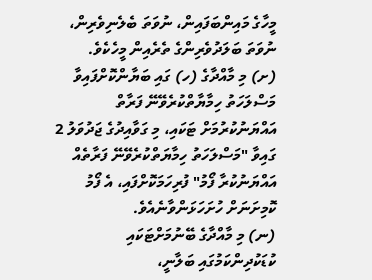މީހާގެ މައިންބަފައިން، ނުވަތަ ބެލެނިވެރިން، ނުވަތަ ބަލަދުވެރިންގެ ތެރެއިން މީހެކެވެ.
(ށ) މި މާއްދާގެ (ހ) ގައި ބަޔާންކޮށްފައިވާ މަސްލަހަތު ހިމާޔާތްކުރެވޭނޭ ފަރާތް އައްޔަނުކުރުމަށް ޓަކައި، މި ގަވާއިދުގެ ޖަދުވަލު 2 ގައިވާ "މަސްލަހަތު ހިމާޔަތްކުރެވޭނޭ ފަރާތެއް އައްޔަނުކުރާ ފޯމު" ފުރިހަމަކޮށްފައި، އެ ފޯމު ކޮމިށަނަށް ހުށަހަޅަންވާނެއެވެ.
(ނ) މި މާއްދާގެ ބޭނުމަށްޓަކައި ކުޑަކުދިންކަމުގައި ބަލާނީ،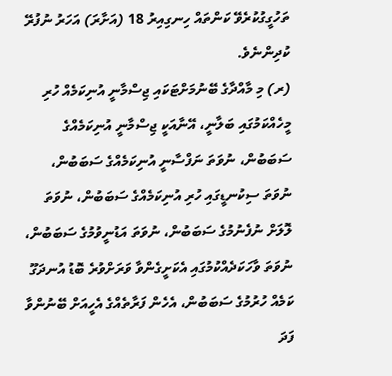ތަހުގީގުކުރެވޭ ކަންތައް ހިނގިއިރު 18 (އަށާރަ) އަހަރު ނުފުރޭ ކުދިންނެވެ.
(ރ) މި މާއްދާގެ ބޭނުމަށްޓަކައި ޖިސްމާނީ އުނިކަމެއް ހުރި މީހެއްކަމުގައި ބަލާނީ، އޭނާއަކީ ޖިސްމާނީ އުނިކަމެއްގެ ސަބަބުން، ނުވަތަ ނަފްސާނީ އުނިކަމެއްގެ ސަބަބުން، ނުވަތަ ސިކުނޑީގައި ހުރި އުނިކަމެއްގެ ސަބަބުން، ނުވަތަ ލޮލަށް ނުފެނުމުގެ ސަބަބުން، ނުވަތަ އަޑުނީވުމުގެ ސަބަބުން، ނުވަތަ ވާހަކަދެއްކުމުގައި އެކަށީގެންވާ ވަރަށްވުރެ ބޮޑު އުނދަގޫ ކަމެއް ހުރުމުގެ ސަބަބުން، އެހެން ފަރާތެއްގެ އެހީއަށް ބޭނުންވާ ފަދަ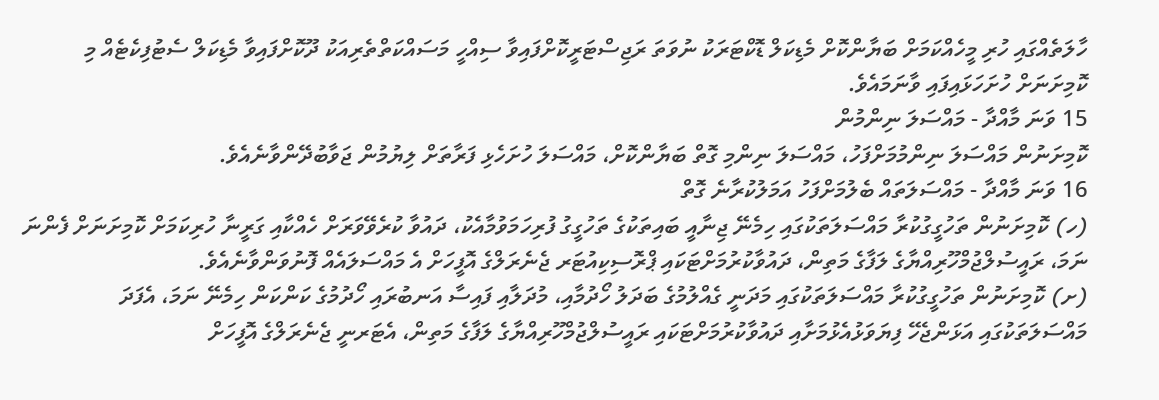ހާލަތެއްގައި ހުރި މީހެއްކަމަށް ބަޔާންކޮށް މެޑިކަލް ޑޮކްޓަރަކު ނުވަތަ ރަޖިސްޓަރީކޮށްފައިވާ ސިއްހީ މަސައްކަތްތެރިއަކު ދޫކޮށްފައިވާ މެޑިކަލް ސެޓުފިކެޓެއް މި ކޮމިށަނަށް ހުށަހަޅައިފައި ވާނަމައެވެ.
15 ވަނަ މާއްދާ - މައްސަލަ ނިންމުން
ކޮމިށަނުން މައްސަލަ ނިންމުމަށްފަހު، މައްސަލަ ނިންމި ގޮތް ބަޔާންކޮށް، މައްސަލަ ހުށަހެޅި ފަރާތަށް ލިޔުމުން ޖަވާބުދޭންވާނެއެވެ.
16 ވަނަ މާއްދާ - މައްސަލަތައް ބެލުމަށްފަހު އަމަލުކުރާނެ ގޮތް
(ހ) ކޮމިށަނުން ތަހުގީގުކުރާ މައްސަލަތަކުގައި ހިމެނޭ ޖިނާއީ ބައިތަކުގެ ތަހުގީގު ފުރިހަމަވުމާއެކު، ދައުވާ ކުރެވޭވަރަށް ހެއްކާއި ގަރީނާ ހުރިކަމަށް ކޮމިށަނަށް ފެންނަ ނަމަ، ރައީސުލްޖުމްހޫރިއްޔާގެ ލަފާގެ މަތިން، ދައުވާކުރުމަށްޓަކައި ޕްރޮސިކިއުޓަރ ޖެނެރަލްގެ އޮފީހަށް އެ މައްސަލައެއް ފޮނުވަންވާނެއެވެ.
(ށ) ކޮމިށަނުން ތަހުގީގުކުރާ މައްސަލަތަކުގައި މަދަނީ ގެއްލުމުގެ ބަދަލު ހޯދުމާއި، މުދަލާއި ފައިސާ އަނބުރައި ހޯދުމުގެ ކަންކަން ހިމެނޭ ނަމަ، އެފަދަ މައްސަލަތަކުގައި އަޅަންޖެހޭ ފިޔަވަޅުއެޅުމަށާއި ދައުވާކުރުމަށްޓަކައި ރައީސުލްޖުމްހޫރިއްޔާގެ ލަފާގެ މަތިން، އެޓަރނީ ޖެނެރަލްގެ އޮފީހަށް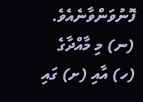ފޮނުވަންވާނެއެވެ.
(ނ) މި މާއްދާގެ (ހ) އާއި (ށ) ގައި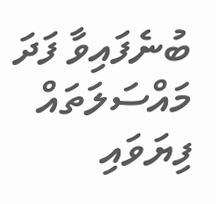ބުނެފައިވާ ފަދަ މައްސަލަތައް ފިޔަވައި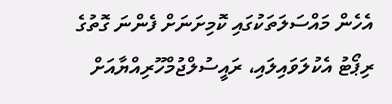އެހެން މައްސަލަތަކުގައި ކޮމިށަނަށް ފެންނަ ގޮތުގެ ރިޕޯޓު އެކުލަވައިލައި، ރައީސުލްޖުމްހޫރިއްޔާއަށް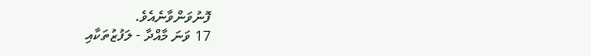ފޮނުވަންވާނެއެވެ.
17 ވަނަ މާއްދާ - ލަފުޒުތަކާއި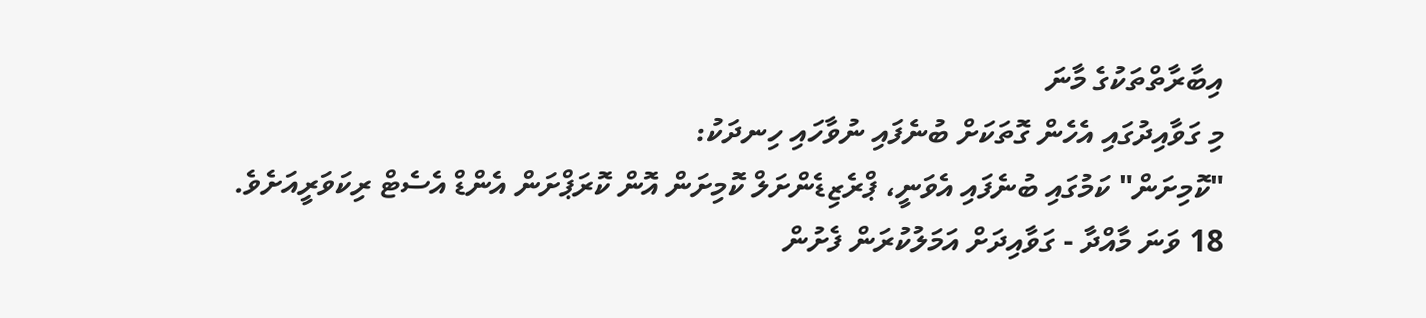އިބާރާތްތަކުގެ މާނަ
މި ގަވާއިދުގައި އެހެން ގޮތަކަށް ބުނެފައި ނުވާހައި ހިނދަކު:
"ކޮމިށަން" ކަމުގައި ބުނެފައި އެވަނީ، ޕްރެޒިޑެންށަލް ކޮމިށަން އޮން ކޮރަޕްށަން އެންޑް އެސެޓް ރިކަވަރީއަށެވެ.
18 ވަނަ މާއްދާ - ގަވާއިދަށް އަމަލުކުރަން ފެށުން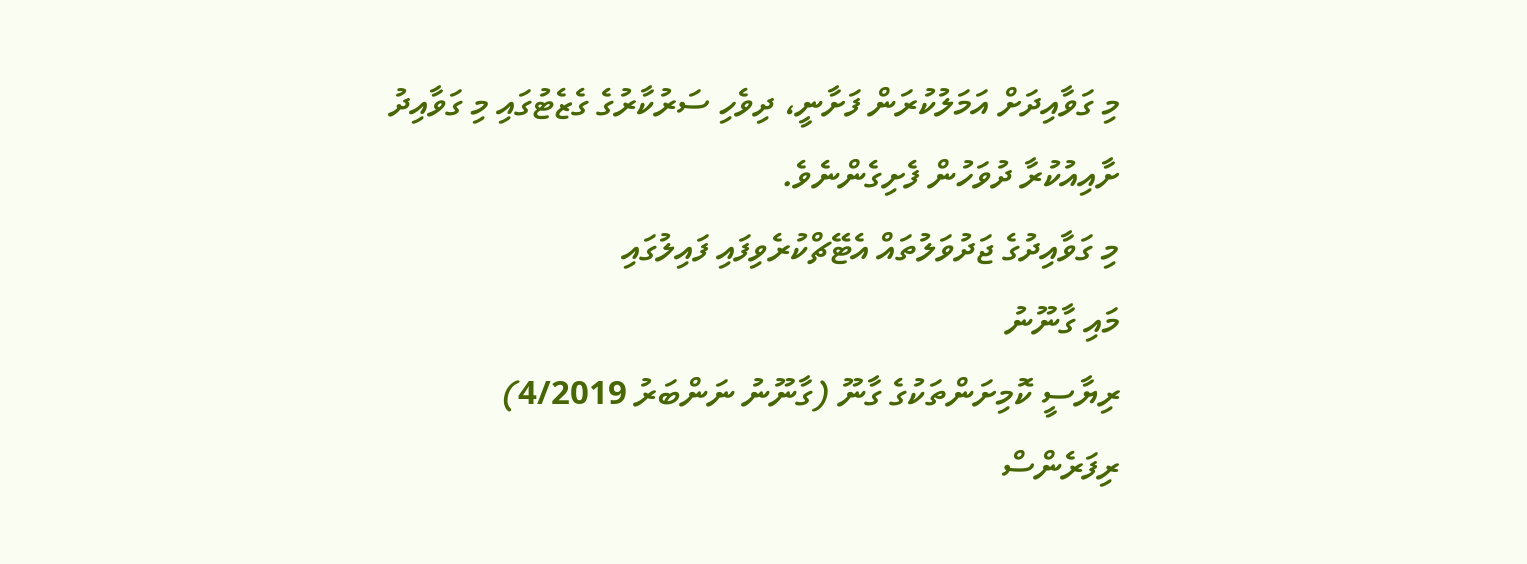މި ގަވާއިދަށް އަމަލުކުރަން ފަށާނީ، ދިވެހި ސަރުކާރުގެ ގެޒެޓުގައި މި ގަވާއިދު ށާއިއުކުރާ ދުވަހުން ފެށިގެންނެވެ.
މި ގަވާއިދުގެ ޖަދުވަލުތައް އެޓޭޗްކުރެވިފައި ފައިލުގައި
މައި ގާނޫނު
ރިޔާސީ ކޮމިށަންތަކުގެ ގާނޫ (ގާނޫނު ނަންބަރު 4/2019)
ރިފަރެންސް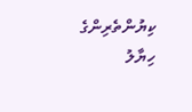ކިޔުންތެރިންގެ ހިޔާލު